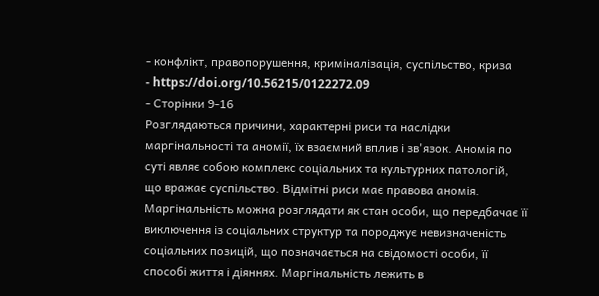- конфлікт, правопорушення, криміналізація, суспільство, криза
- https://doi.org/10.56215/0122272.09
- Сторінки 9-16
Розглядаються причини, характерні риси та наслідки маргінальності та аномії, їх взаємний вплив і зв'язок. Аномія по суті являє собою комплекс соціальних та культурних патологій, що вражає суспільство. Відмітні риси має правова аномія. Маргінальність можна розглядати як стан особи, що передбачає її виключення із соціальних структур та породжує невизначеність соціальних позицій, що позначається на свідомості особи, її способі життя і діяннях. Маргінальність лежить в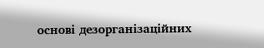основі дезорганізаційних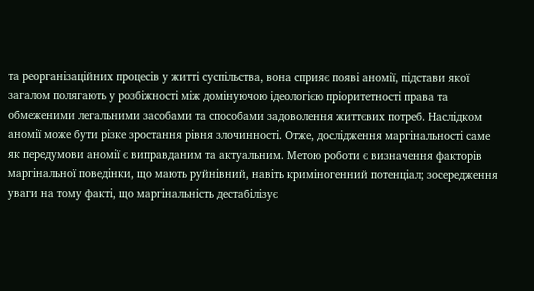та реорганізаційних процесів у житті суспільства, вона сприяє появі аномії, підстави якої загалом полягають у розбіжності між домінуючою ідеологією пріоритетності права та обмеженими легальними засобами та способами задоволення життєвих потреб. Наслідком аномії може бути різке зростання рівня злочинності. Отже, дослідження маргінальності саме як передумови аномії є виправданим та актуальним. Метою роботи є визначення факторів маргінальної поведінки, що мають руйнівний, навіть криміногенний потенціал; зосередження уваги на тому факті, що маргінальність дестабілізує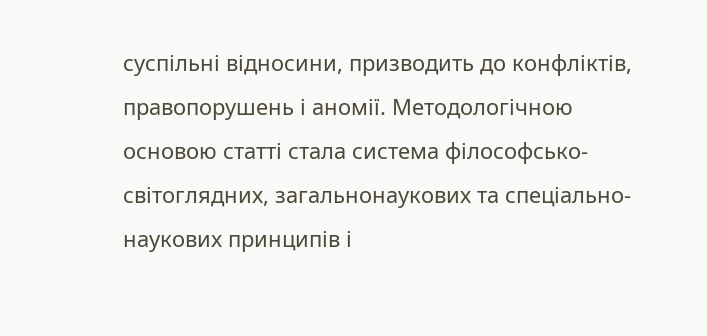суспільні відносини, призводить до конфліктів, правопорушень і аномії. Методологічною основою статті стала система філософсько-світоглядних, загальнонаукових та спеціально-наукових принципів і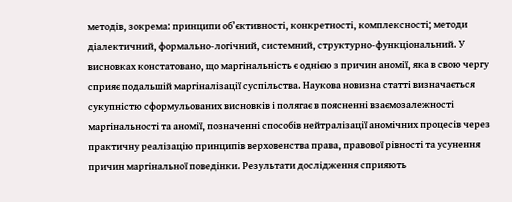методів, зокрема: принципи об’єктивності, конкретності, комплексності; методи діалектичний, формально-логічний, системний, структурно-функціональний. У висновках констатовано, що маргінальність є однією з причин аномії, яка в свою чергу сприяє подальшій маргіналізації суспільства. Наукова новизна статті визначається сукупністю сформульованих висновків і полягає в поясненні взаємозалежності маргінальності та аномії, позначенні способів нейтралізації аномічних процесів через практичну реалізацію принципів верховенства права, правової рівності та усунення причин маргінальної поведінки. Результати дослідження сприяють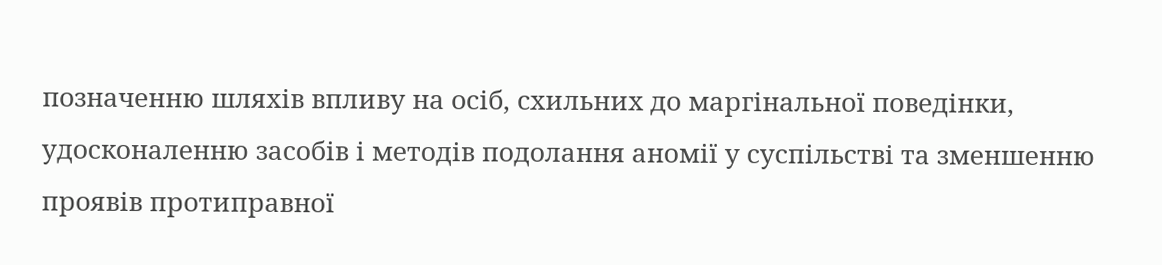позначенню шляхів впливу на осіб, схильних до маргінальної поведінки, удосконаленню засобів і методів подолання аномії у суспільстві та зменшенню проявів протиправної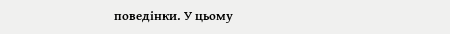поведінки. У цьому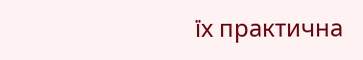їх практична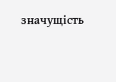значущість